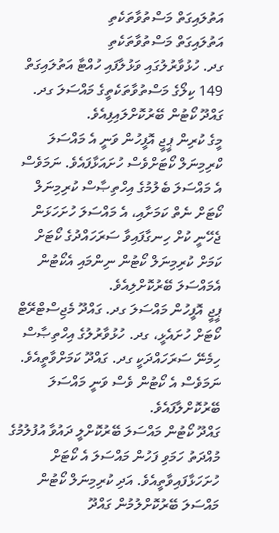އަތުލައިގަތް މަސްތުވާތަކެތި
އަތުލައިގަތް މަސްތުވާތަކެތި
ގދ. ހުޅުވާރުލުގައި ވަޅުލާފައި ހުއްޓާ އަތުލައިގަތް 149 ކިލޯގެ މަސްތުވާތަކެތީގެ މައްސަލަ ގދ. ގައްދޫ ކޯޓުން ބޭރުކޮށްލައިފިއެވެ.
މީގެ ކުރިން ޕީޖީ އޮފީހުން ވަނީ އެ މައްސަލަ ކްރިމިނަލް ކޯޓަށްވެސް ހުށައަޅާފައެވެ. ނަމަވެސް އެ މައްސަލަ ބެލުމުގެ އިހްތިޞާސް ކުރިމިނަލް ކޯޓަށް ނެތް ކަމަށާއި، އެ މައްސަލަ ހުށަހަޅަން ޖެހޭނީ ކުށް ހިނގާފައިވާ ސަރަހައްދުގެ ކޯޓަށް ކަމަށް ކުރިމިނަލް ކޯޓުން ނިންމައި އެކޯޓުން އެމައްސަލަ ބޭރުކޮށްލިއެވެ.
ޕީޖީ އޮފީހުން މައްސަލަ ގދ. ގައްދޫ މެޖިސްޓްރޭޓް ކޯޓަށް ހުށައެޅީ، ގދ. ހުޅުވާރުލުގެ އިހްތިޞާސް ހިމެނޭ ސަރަހައްދަކީ ގދ. ގައްދޫ ކަމަށްވާތީއެވެ. ނަމަވެސް އެ ކޯޓުން ވެސް ވަނީ މައްސަލަ ބޭރުކޮށްލާފައެވެ.
ގައްދޫ ކޯޓުން މައްސަލަ ބޭރުކޮށްލީ ދައުވާ އުފުލުމުގެ މުއްދަތު ހަމަވި ފަހުން މައްސަލަ އެ ކޯޓަށް ހުށަހަޅާފައިވާތީއެވެ. އަދި ކުރިމިނަލް ކޯޓުން މައްސަލަ ބޭރުކޮށްލުމުން ގައްދޫ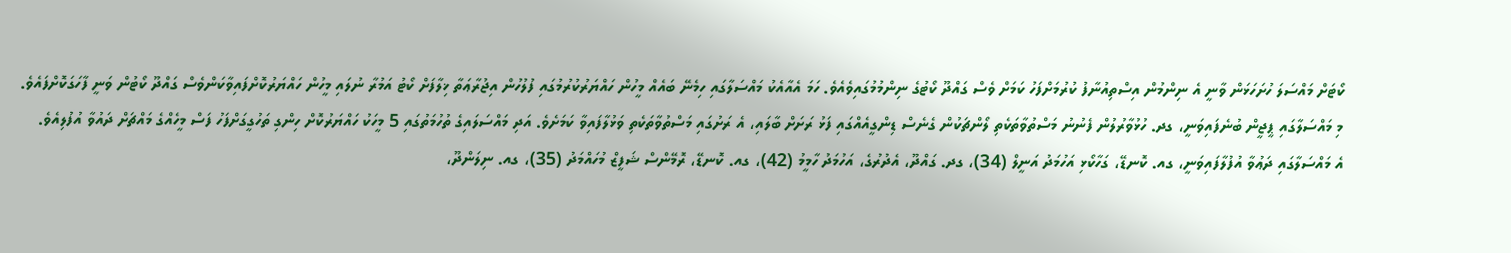ކޯޓަށް މައްސަލަ ހުށަހަޅަން ވާނީ އެ ނިންމުން އިސްތިއުނާފު ކުރުމަށްފަހު ކަމަށް ވެސް ގައްދޫ ކޯޓުގެ ނިންމުމުގައިވެއެވެ. ހަމަ އެއާއެކު މައްސަލާގައި ހިމެނޭ ބައެއް މީހުން ހައްޔަރުކުރުމުގައި ފުލުހުން އިޖުރާޢަތާ ޚިލާފަށް ކޯޓު އަމުރާ ނުލައި މީހުން ހައްޔަރުކޮށްފައިވާކަންވެސް ގައްދޫ ކޯޓުން ވަނީ ފާހަގަކޮށްފައެވެ.
މި މައްސަލާގައި ޕީޖީން ބުނެފައިވަނީ، ގދ. ހުޅުވާރުލުން ފެނުނު މަސްތުވާތަކެތި ލޯންޗަކުން ގެނެސް ޑިންގީއެއްގައި ފަޅު ރަށަށް ބާލައި، އެ ރަށުގައި މަސްތުވާތަކެތި ވަޅުލާފައިވާ ކަމަށެވެ. އަދި މައްސަލައިގެ ތުހުމަތުގައި 5 މީހަކު ހައްޔަރުކޮށް ހިންގި ތަހުގީގަށްފަހު ފަސް މީހެއްގެ މައްޗަށް ދައުވާ އުފުލިއެވެ.
އެ މައްސަލާގައި ދަޢުވާ އުފުލާފައިވަނީ، ގއ. ކޮނޑޭ، ގަހާކޯޅި އަހުމަދު އަނީލް (34)، ގދ. ގައްދޫ، އެދުރުގެ، އަހުމަދު ހާމީމު (42)، ގއ. ކޮނޑޭ، ރޮމޭންސް ޝަފީޒް މުހައްމަދު (35)، ގއ. ނިލަންދޫ،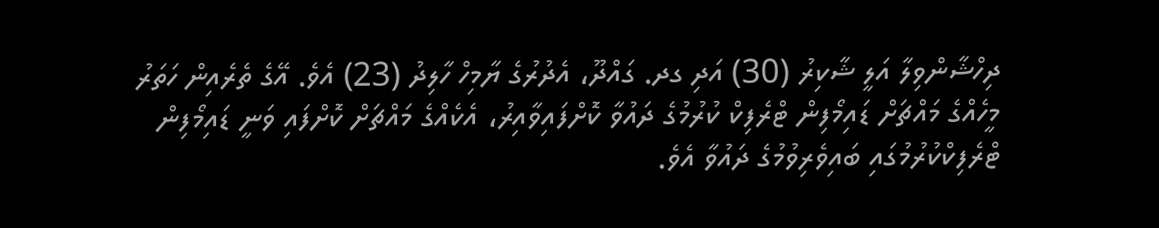ދިހްޝާންވިލާ އަލީ ޝާކިރު (30) އަދި ގދ. ގައްދޫ، އެދުރުގެ ޔާމިހް ހާލިދު (23) އެވެ. އޭގެ ތެރެއިން ހަތަރު މީހެއްގެ މައްޗަށް ޑައިމޯފިން ޓްރެފިކް ކުރުމުގެ ދައުވާ ކޮށްފައިވާއިރު، އެކެއްގެ މައްޗަށް ކޮށްފައި ވަނީ ޑައިމޯފިން ޓްރެފިކްކުރުމުގައި ބައިވެރިވުމުގެ ދައުވާ އެވެ.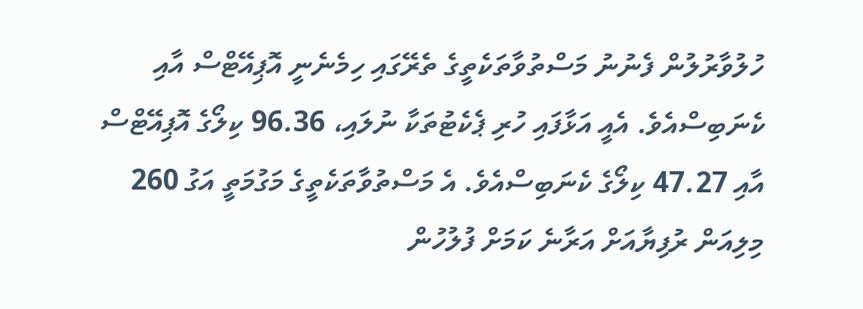ހުލުވާރުލުން ފެނުނު މަސްތުވާތަކެތީގެ ތެރޭގައި ހިމެނެނީ އޮޕިއޭޓްސް އާއި ކެނަބިސްއެވެ. އެއީ އަޅާފައި ހުރި ޕެކެޓުތަކާ ނުލައި، 96.36 ކިލޯގެ އޮޕިއޭޓްސް އާއި 47.27 ކިލޯގެ ކެނަބިސްއެވެ. އެ މަސްތުވާތަކެތީގެ މަގުމަތީ އަގު 260 މިލިއަން ރުފިޔާއަށް އަރާނެ ކަމަށް ފުލުހުން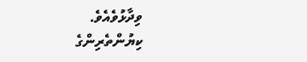ވިދާޅުވެއެވެ.
ކިޔުންތެރިންގެ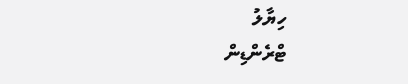ހިޔާލު
ޓްރެންޑިން